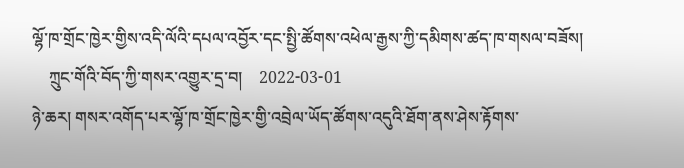ལྷོ་ཁ་གྲོང་ཁྱེར་གྱིས་འདི་ལོའི་དཔལ་འབྱོར་དང་སྤྱི་ཚོགས་འཕེལ་རྒྱས་ཀྱི་དམིགས་ཚད་ཁ་གསལ་བཟོས།
    ཀྲུང་གོའི་བོད་ཀྱི་གསར་འགྱུར་དྲ་བ།    2022-03-01
ཉེ་ཆར། གསར་འགོད་པར་ལྷོ་ཁ་གྲོང་ཁྱེར་གྱི་འབྲེལ་ཡོད་ཚོགས་འདུའི་ཐོག་ནས་ཤེས་རྟོགས་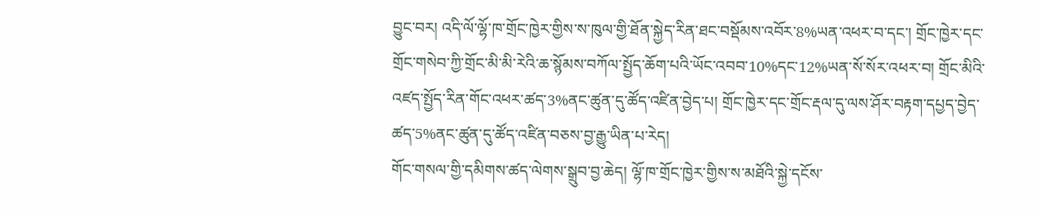བྱུང་བར། འདི་ལོ་ལྷོ་ཁ་གྲོང་ཁྱེར་གྱིས་ས་ཁུལ་གྱི་ཐོན་སྐྱེད་རིན་ཐང་བསྡོམས་འབོར་8%ཡན་འཕར་བ་དང་། གྲོང་ཁྱེར་དང་གྲོང་གསེབ་ཀྱི་གྲོང་མི་མི་རེའི་ཆ་སྙོམས་བཀོལ་སྤྱོད་ཆོག་པའི་ཡོང་འབབ་10%དང་12%ཡན་སོ་སོར་འཕར་བ། གྲོང་མིའི་འཛད་སྤྱོད་རིན་གོང་འཕར་ཚད་3%ནང་ཚུན་དུ་ཚོད་འཛིན་བྱེད་པ། གྲོང་ཁྱེར་དང་གྲོང་རྡལ་དུ་ལས་ཤོར་བརྟག་དཔྱད་བྱེད་ཚད་5%ནང་ཚུན་དུ་ཚོད་འཛིན་བཅས་བྱ་རྒྱུ་ཡིན་པ་རེད།
གོང་གསལ་གྱི་དམིགས་ཚད་ལེགས་སྒྲུབ་བྱ་ཆེད། ལྷོ་ཁ་གྲོང་ཁྱེར་གྱིས་ས་མཐོའི་སྐྱེ་དངོས་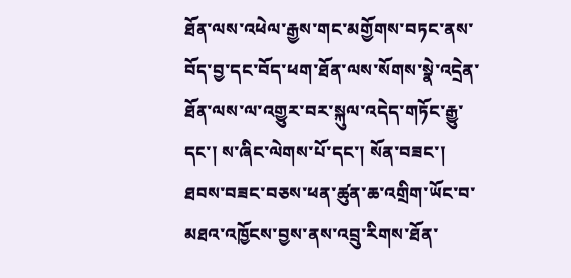ཐོན་ལས་འཕེལ་རྒྱས་གང་མགྱོགས་བཏང་ནས་བོད་བྱ་དང་བོད་ཕག་ཐོན་ལས་སོགས་སྣེ་འདྲེན་ཐོན་ལས་ལ་འགྱུར་བར་སྐུལ་འདེད་གཏོང་རྒྱུ་དང་། ས་ཞིང་ལེགས་པོ་དང་། སོན་བཟང་། ཐབས་བཟང་བཅས་ཕན་ཚུན་ཆ་འགྲིག་ཡོང་བ་མཐའ་འཁྱོངས་བྱས་ནས་འབྲུ་རིགས་ཐོན་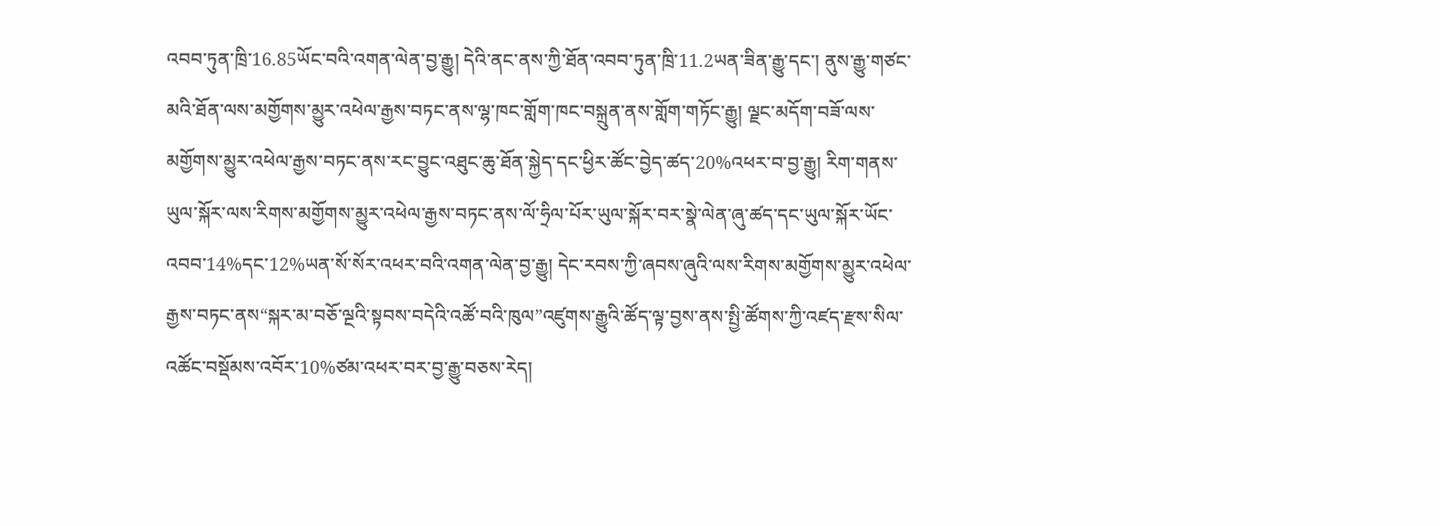འབབ་ཏུན་ཁྲི་16.85ཡོང་བའི་འགན་ལེན་བྱ་རྒྱུ། དེའི་ནང་ནས་ཀྱི་ཐོན་འབབ་ཏུན་ཁྲི་11.2ཡན་ཟིན་རྒྱུ་དང་། ནུས་རྒྱུ་གཙང་མའི་ཐོན་ལས་མགྱོགས་མྱུར་འཕེལ་རྒྱས་བཏང་ནས་ལྷ་ཁང་གློག་ཁང་བསྐྲུན་ནས་གློག་གཏོང་རྒྱུ། ལྗང་མདོག་བཟོ་ལས་མགྱོགས་མྱུར་འཕེལ་རྒྱས་བཏང་ནས་རང་བྱུང་འཐུང་ཆུ་ཐོན་སྐྱེད་དང་ཕྱིར་ཚོང་བྱེད་ཚད་20%འཕར་བ་བྱ་རྒྱུ། རིག་གནས་ཡུལ་སྐོར་ལས་རིགས་མགྱོགས་མྱུར་འཕེལ་རྒྱས་བཏང་ནས་ལོ་ཧྲིལ་པོར་ཡུལ་སྐོར་བར་སྣེ་ལེན་ཞུ་ཚད་དང་ཡུལ་སྐོར་ཡོང་འབབ་14%དང་12%ཡན་སོ་སོར་འཕར་བའི་འགན་ལེན་བྱ་རྒྱུ། དེང་རབས་ཀྱི་ཞབས་ཞུའི་ལས་རིགས་མགྱོགས་མྱུར་འཕེལ་རྒྱས་བཏང་ནས“སྐར་མ་བཅོ་ལྔའི་སྟབས་བདེའི་འཚོ་བའི་ཁུལ”འཛུགས་རྒྱུའི་ཚོད་ལྟ་བྱས་ནས་སྤྱི་ཚོགས་ཀྱི་འཛད་རྫས་སིལ་འཚོང་བསྡོམས་འབོར་10%ཙམ་འཕར་བར་བྱ་རྒྱུ་བཅས་རེད།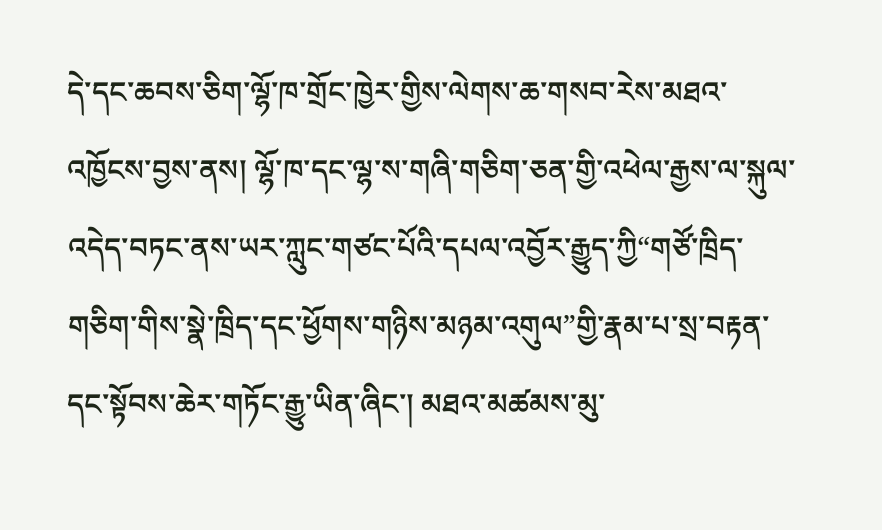དེ་དང་ཆབས་ཅིག་ལྷོ་ཁ་གྲོང་ཁྱེར་གྱིས་ལེགས་ཆ་གསབ་རེས་མཐའ་འཁྱོངས་བྱས་ནས། ལྷོ་ཁ་དང་ལྷ་ས་གཞི་གཅིག་ཅན་གྱི་འཕེལ་རྒྱས་ལ་སྐུལ་འདེད་བཏང་ནས་ཡར་ཀླུང་གཙང་པོའི་དཔལ་འབྱོར་རྒྱུད་ཀྱི“གཙོ་ཁྲིད་གཅིག་གིས་སྣེ་ཁྲིད་དང་ཕྱོགས་གཉིས་མཉམ་འགུལ”གྱི་རྣམ་པ་སྲ་བརྟན་དང་སྟོབས་ཆེར་གཏོང་རྒྱུ་ཡིན་ཞིང་། མཐའ་མཚམས་མུ་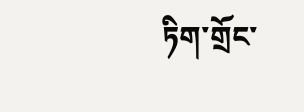ཏིག་གྲོང་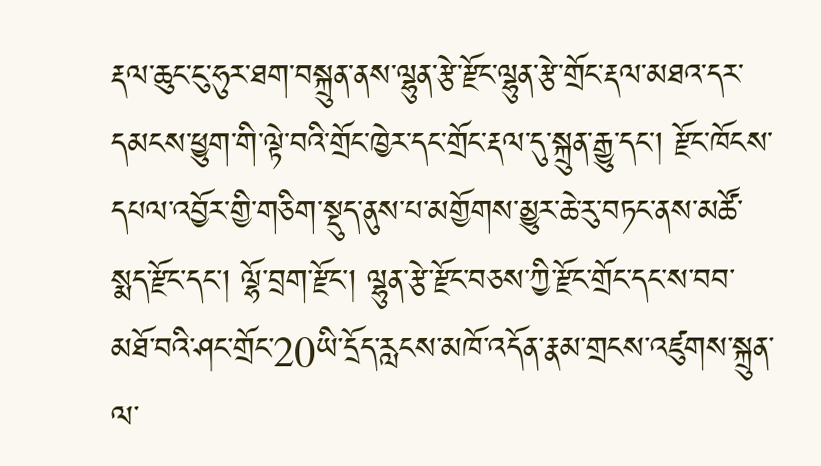རྡལ་ཆུང་ངུ་ཧུར་ཐག་བསྐྲུན་ནས་ལྷུན་རྩེ་རྫོང་ལྷུན་རྩེ་གྲོང་རྡལ་མཐའ་དར་དམངས་ཕྱུག་གི་ལྟེ་བའི་གྲོང་ཁྱེར་དང་གྲོང་རྡལ་དུ་སྐྲུན་རྒྱུ་དང་། རྫོང་ཁོངས་དཔལ་འབྱོར་གྱི་གཅིག་སྡུད་ནུས་པ་མགྱོགས་མྱུར་ཆེ་རུ་བཏང་ནས་མཚོ་སྨད་རྫོང་དང་། ལྷོ་བྲག་རྫོང་། ལྷུན་རྩེ་རྫོང་བཅས་ཀྱི་རྫོང་གྲོང་དང་ས་བབ་མཐོ་བའི་ཤང་གྲོང་20ཡི་དྲོད་རླངས་མཁོ་འདོན་རྣམ་གྲངས་འཛུགས་སྐྲུན་ལ་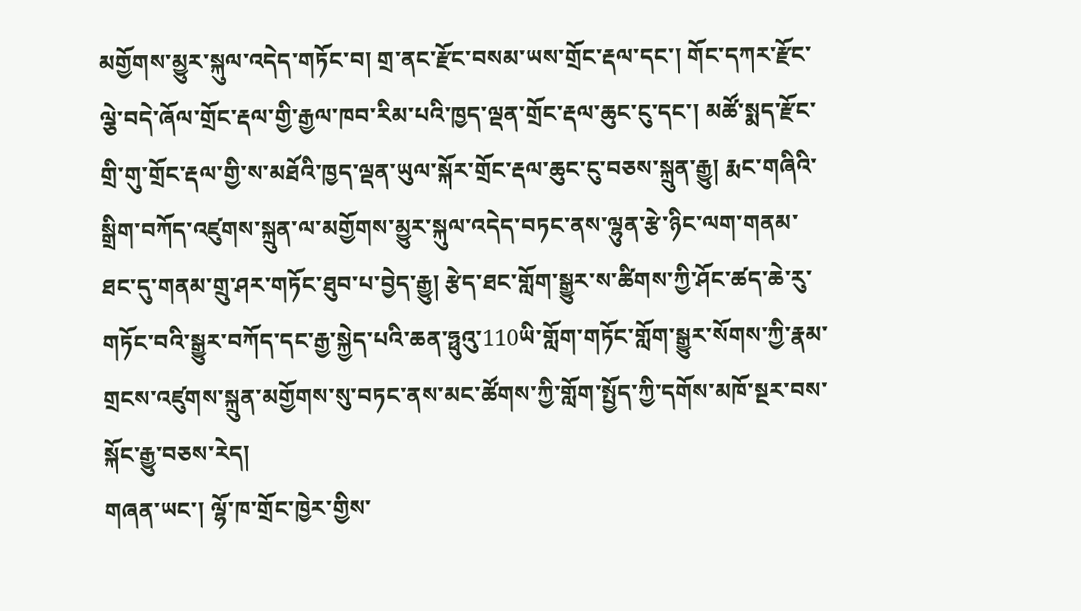མགྱོགས་མྱུར་སྐུལ་འདེད་གཏོང་བ། གྲ་ནང་རྫོང་བསམ་ཡས་གྲོང་རྡལ་དང་། གོང་དཀར་རྫོང་ལྕེ་བདེ་ཞོལ་གྲོང་རྡལ་གྱི་རྒྱལ་ཁབ་རིམ་པའི་ཁྱད་ལྡན་གྲོང་རྡལ་ཆུང་ངུ་དང་། མཚོ་སྨད་རྫོང་གྲི་གུ་གྲོང་རྡལ་གྱི་ས་མཐོའི་ཁྱད་ལྡན་ཡུལ་སྐོར་གྲོང་རྡལ་ཆུང་ངུ་བཅས་སྐྲུན་རྒྱུ། རྨང་གཞིའི་སྒྲིག་བཀོད་འཛུགས་སྐྲུན་ལ་མགྱོགས་མྱུར་སྐུལ་འདེད་བཏང་ནས་ལྷུན་རྩེ་ཉིང་ལག་གནམ་ཐང་དུ་གནམ་གྲུ་ཤར་གཏོང་ཐུབ་པ་བྱེད་རྒྱུ། རྩེད་ཐང་གློག་སྒྱུར་ས་ཚིགས་ཀྱི་ཤོང་ཚད་ཆེ་རུ་གཏོང་བའི་སྒྱུར་བཀོད་དང་རྒྱ་སྐྱེད་པའི་ཆན་ཧྥུའུ་110ཡི་གློག་གཏོང་གློག་སྒྱུར་སོགས་ཀྱི་རྣམ་གྲངས་འཛུགས་སྐྲུན་མགྱོགས་སུ་བཏང་ནས་མང་ཚོགས་ཀྱི་གློག་སྤྱོད་ཀྱི་དགོས་མཁོ་སྔར་བས་སྐོང་རྒྱུ་བཅས་རེད།
གཞན་ཡང་། ལྷོ་ཁ་གྲོང་ཁྱེར་གྱིས་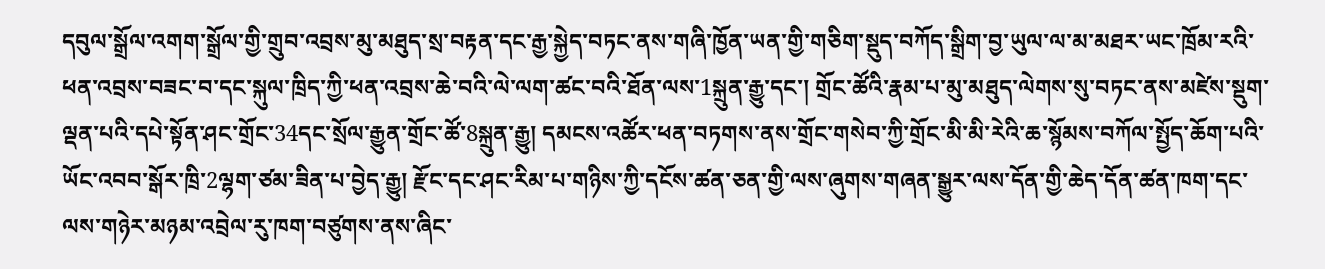དབུལ་སྒྲོལ་འགག་སྒྲོལ་གྱི་གྲུབ་འབྲས་མུ་མཐུད་སྲ་བརྟན་དང་རྒྱ་སྐྱེད་བཏང་ནས་གཞི་ཁྱོན་ཡན་གྱི་གཅིག་སྡུད་བཀོད་སྒྲིག་བྱ་ཡུལ་ལ་མ་མཐར་ཡང་ཁྲོམ་རའི་ཕན་འབྲས་བཟང་བ་དང་སྐུལ་ཁྲིད་ཀྱི་ཕན་འབྲས་ཆེ་བའི་ལེ་ལག་ཚང་བའི་ཐོན་ལས་1སྐྲུན་རྒྱུ་དང་། གྲོང་ཚོའི་རྣམ་པ་མུ་མཐུད་ལེགས་སུ་བཏང་ནས་མཛེས་སྡུག་ལྡན་པའི་དཔེ་སྟོན་ཤང་གྲོང་34དང་སྲོལ་རྒྱུན་གྲོང་ཚོ་8སྐྲུན་རྒྱུ། དམངས་འཚོར་ཕན་བཏགས་ནས་གྲོང་གསེབ་ཀྱི་གྲོང་མི་མི་རེའི་ཆ་སྙོམས་བཀོལ་སྤྱོད་ཆོག་པའི་ཡོང་འབབ་སྒོར་ཁྲི་2ལྷག་ཙམ་ཟིན་པ་བྱེད་རྒྱུ། རྫོང་དང་ཤང་རིམ་པ་གཉིས་ཀྱི་དངོས་ཚན་ཅན་གྱི་ལས་ཞུགས་གཞན་སྒྱུར་ལས་དོན་གྱི་ཆེད་དོན་ཚན་ཁག་དང་ལས་གཉེར་མཉམ་འབྲེལ་རུ་ཁག་བཙུགས་ནས་ཞིང་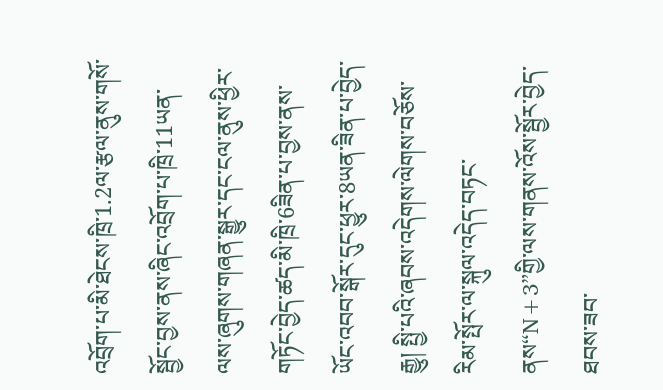འབྲོག་པ་མི་ཐེངས་ཁྲི་1.2ལ་རྩལ་ནུས་གསོ་སྦྱོང་བྱས་ནས་ཞིང་འབྲོག་པ་ཁྲི་11ཡན་ལས་ཞུགས་གཞན་སྒྱུར་དང་ངལ་ནུས་ཕྱིར་གཏོང་བྱེད་ཚད་མི་ཁྲི་6ཟིན་པ་བྱས་ནས་ཡོང་འབབ་སྒོར་དུང་ཕྱུར་8ཡན་ཟིན་པ་བྱེད་རྒྱུ། སྤྱི་པའི་ཞབས་འདེགས་ལེགས་བཅོས་རིམ་སྤོར་ལ་སྐུལ་འདེད་བཏང་ནས“N+3”གྱི་ལས་གནས་འོས་སྦྱོར་བྱེད་ཐབས་ཟབ་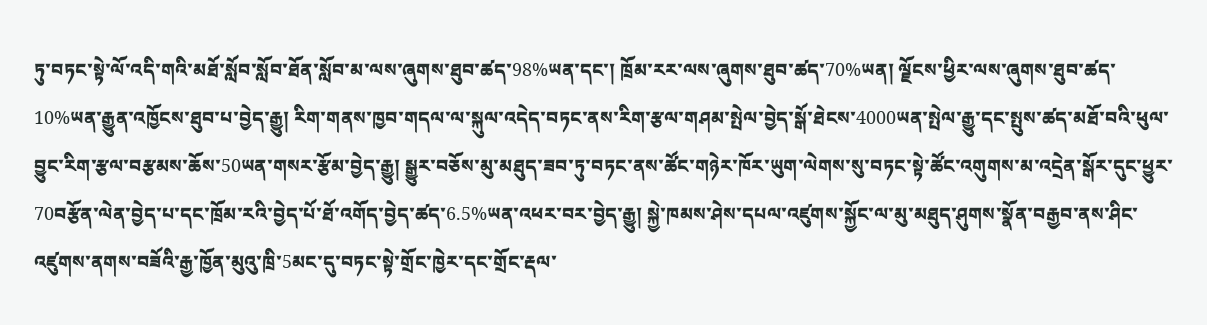ཏུ་བཏང་སྟེ་ལོ་འདི་གའི་མཐོ་སློབ་སློབ་ཐོན་སློབ་མ་ལས་ཞུགས་ཐུབ་ཚད་98%ཡན་དང་། ཁྲོམ་རར་ལས་ཞུགས་ཐུབ་ཚད་70%ཡན། ལྗོངས་ཕྱིར་ལས་ཞུགས་ཐུབ་ཚད་10%ཡན་རྒྱུན་འཁྱོངས་ཐུབ་པ་བྱེད་རྒྱུ། རིག་གནས་ཁྱབ་གདལ་ལ་སྐུལ་འདེད་བཏང་ནས་རིག་རྩལ་གཤམ་སྤེལ་བྱེད་སྒོ་ཐེངས་4000ཡན་སྤེལ་རྒྱུ་དང་སྤུས་ཚད་མཐོ་བའི་ཕུལ་བྱུང་རིག་རྩལ་བརྩམས་ཆོས་50ཡན་གསར་རྩོམ་བྱེད་རྒྱུ། སྒྱུར་བཅོས་མུ་མཐུད་ཟབ་ཏུ་བཏང་ནས་ཚོང་གཉེར་ཁོར་ཡུག་ལེགས་སུ་བཏང་སྟེ་ཚོང་འགུགས་མ་འདྲེན་སྒོར་དུང་ཕྱུར་70བརྩོན་ལེན་བྱེད་པ་དང་ཁྲོམ་རའི་བྱེད་པོ་ཐོ་འགོད་བྱེད་ཚད་6.5%ཡན་འཕར་བར་བྱེད་རྒྱུ། སྐྱེ་ཁམས་ཤེས་དཔལ་འཛུགས་སྐྱོང་ལ་མུ་མཐུད་ཤུགས་སྣོན་བརྒྱབ་ནས་ཤིང་འཛུགས་ནགས་བཟོའི་རྒྱ་ཁྱོན་མུའུ་ཁྲི་5མང་དུ་བཏང་སྟེ་གྲོང་ཁྱེར་དང་གྲོང་རྡལ་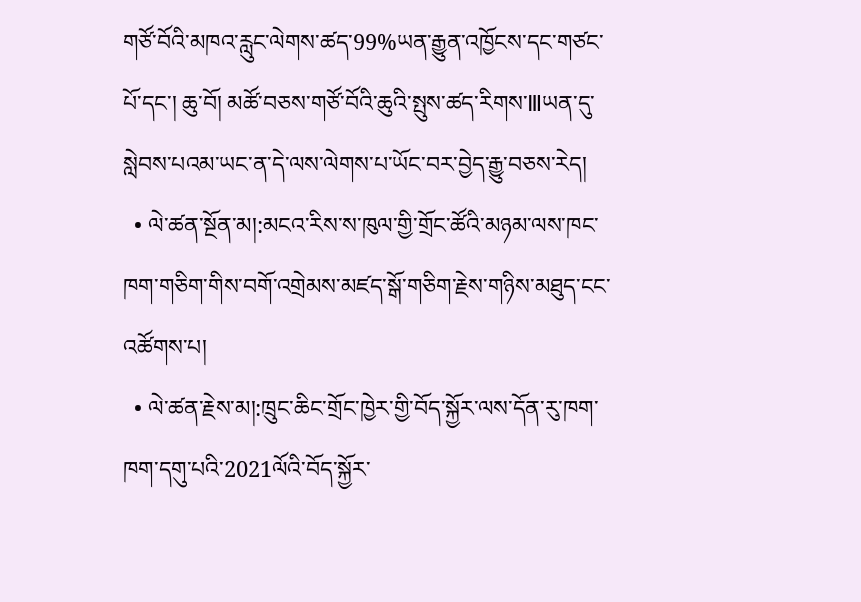གཙོ་བོའི་མཁའ་རླུང་ལེགས་ཚད་99%ཡན་རྒྱུན་འཁྱོངས་དང་གཙང་པོ་དང་། ཆུ་བོ། མཚོ་བཅས་གཙོ་བོའི་ཆུའི་སྤུས་ཚད་རིགས་Ⅲཡན་དུ་སླེབས་པའམ་ཡང་ན་དེ་ལས་ལེགས་པ་ཡོང་བར་བྱེད་རྒྱུ་བཅས་རེད།
  • ལེ་ཚན་སྔོན་མ།:མངའ་རིས་ས་ཁུལ་གྱི་གྲོང་ཚོའི་མཉམ་ལས་ཁང་ཁག་གཅིག་གིས་བགོ་འགྲེམས་མཛད་སྒོ་གཅིག་རྗེས་གཉིས་མཐུད་ངང་འཚོགས་པ།
  • ལེ་ཚན་རྗེས་མ།:ཁྲུང་ཆིང་གྲོང་ཁྱེར་གྱི་བོད་སྐྱོར་ལས་དོན་རུ་ཁག་ཁག་དགུ་པའི་2021ལོའི་བོད་སྐྱོར་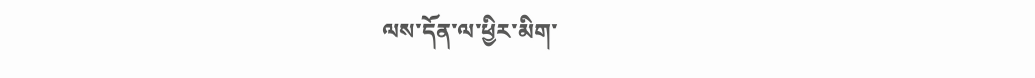ལས་དོན་ལ་ཕྱིར་མིག་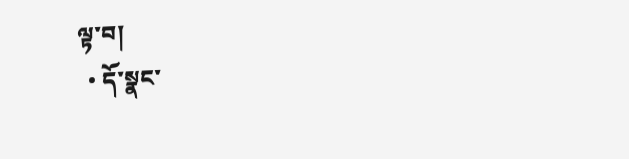ལྟ་བ།
  • དོ་སྣང་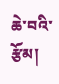ཆེ་བའི་རྩོམ།